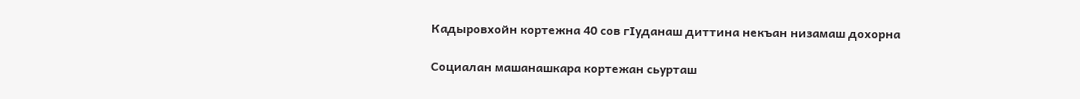Кадыровхойн кортежна 40 сов гIуданаш диттина некъан низамаш дохорна

Социалан машанашкара кортежан сьурташ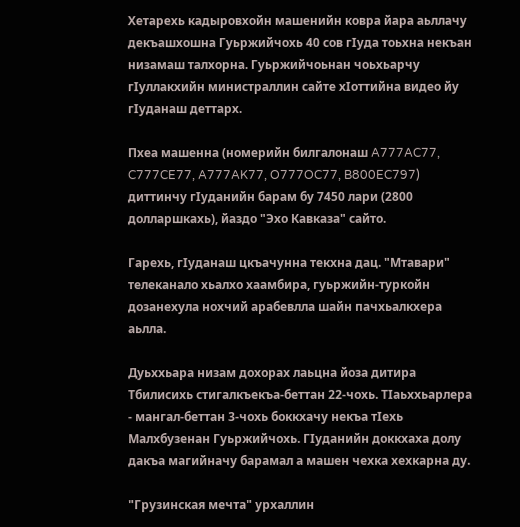Хетарехь кадыровхойн машенийн ковра йара аьллачу декъашхошна Гуьржийчохь 40 сов гIуда тоьхна некъан низамаш талхорна. Гуьржийчоьнан чоьхьарчу гIуллакхийн министраллин сайте хIоттийна видео йу гIуданаш деттарх.

Пхеа машенна (номерийн билгалонаш A777AC77, C777CE77, A777AK77, O777OC77, B800EC797) диттинчу гIуданийн барам бу 7450 лари (2800 долларшкахь), йаздо "Эхо Кавказа" сайто.

Гарехь, гIуданаш цкъачунна текхна дац. "Мтавари" телеканало хьалхо хаамбира, гуьржийн-туркойн дозанехула нохчий арабевлла шайн пачхьалкхера аьлла.

Дуьххьара низам дохорах лаьцна йоза дитира Тбилисихь стигалкъекъа-беттан 22-чохь. ТIаьххьарлера - мангал-беттан 3-чохь боккхачу некъа тIехь Малхбузенан Гуьржийчохь. ГIуданийн доккхаха долу дакъа магийначу барамал а машен чехка хехкарна ду.

"Грузинская мечта" урхаллин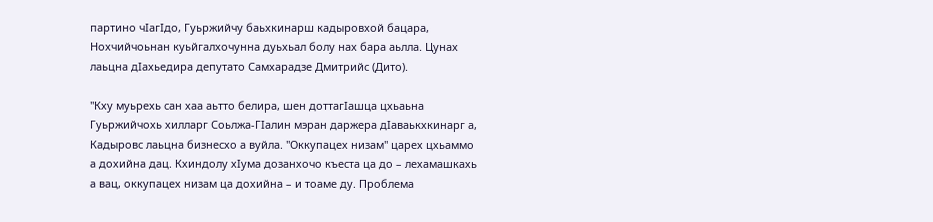партино чIагIдо, Гуьржийчу баьхкинарш кадыровхой бацара, Нохчийчоьнан куьйгалхочунна дуьхьал болу нах бара аьлла. Цунах лаьцна дIахьедира депутато Самхарадзе Дмитрийс (Дито).

"Кху муьрехь сан хаа аьтто белира, шен доттагIашца цхьаьна Гуьржийчохь хилларг Соьлжа-ГIалин мэран даржера дIаваькхкинарг а, Кадыровс лаьцна бизнесхо а вуйла. "Оккупацех низам" царех цхьаммо а дохийна дац. Кхиндолу хIума дозанхочо къеста ца до – лехамашкахь а вац, оккупацех низам ца дохийна – и тоаме ду. Проблема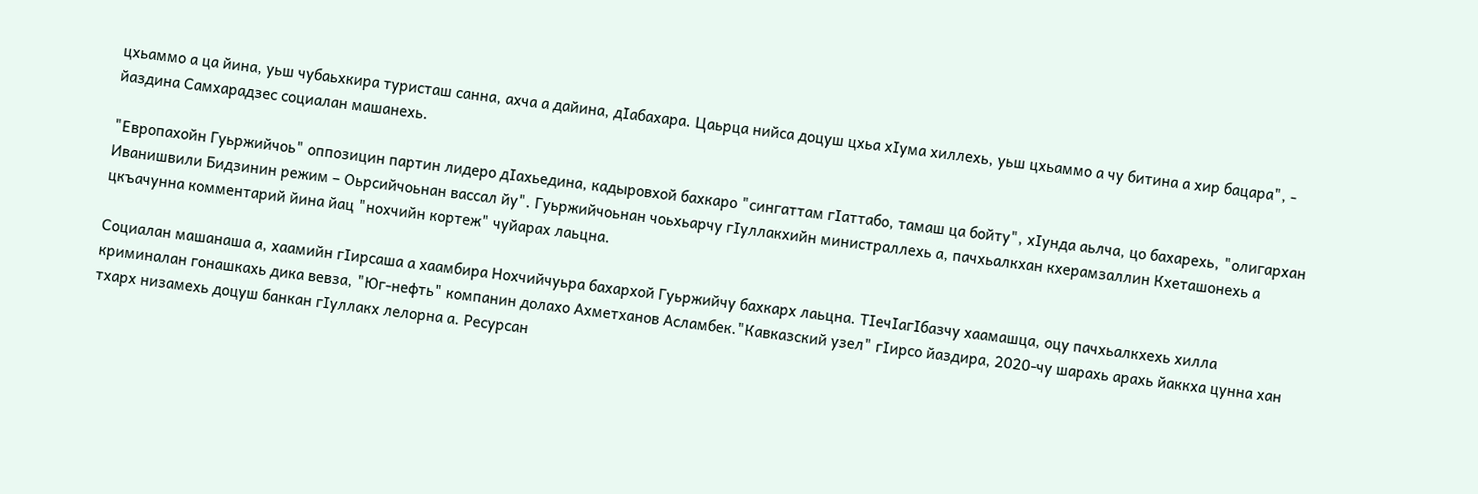цхьаммо а ца йина, уьш чубаьхкира туристаш санна, ахча а дайина, дIабахара. Цаьрца нийса доцуш цхьа хIума хиллехь, уьш цхьаммо а чу битина а хир бацара", - йаздина Самхарадзес социалан машанехь.

"Европахойн Гуьржийчоь" оппозицин партин лидеро дIахьедина, кадыровхой бахкаро "сингаттам гIаттабо, тамаш ца бойту", хIунда аьлча, цо бахарехь, "олигархан Иванишвили Бидзинин режим – Оьрсийчоьнан вассал йу". Гуьржийчоьнан чоьхьарчу гIуллакхийн министраллехь а, пачхьалкхан кхерамзаллин Кхеташонехь а цкъачунна комментарий йина йац "нохчийн кортеж" чуйарах лаьцна.

Социалан машанаша а, хаамийн гIирсаша а хаамбира Нохчийчуьра бахархой Гуьржийчу бахкарх лаьцна. ТIечIагIбазчу хаамашца, оцу пачхьалкхехь хилла криминалан гонашкахь дика вевза, "Юг-нефть" компанин долахо Ахметханов Асламбек."Кавказский узел" гIирсо йаздира, 2020-чу шарахь арахь йаккха цунна хан тхарх низамехь доцуш банкан гIуллакх лелорна а. Ресурсан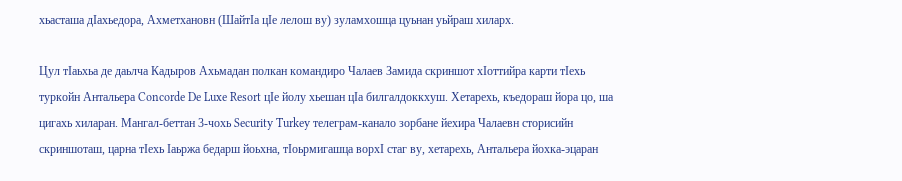хьасташа дIахьедора, Ахметхановн (ШайтIа цIе лелош ву) зуламхошца цуьнан уьйраш хиларх.

Цул тIаьхьа де даьлча Кадыров Ахьмадан полкан командиро Чалаев Замида скриншот хIоттийра карти тIехь туркойн Антальера Concorde De Luxe Resort цIе йолу хьешан цIа билгалдоккхуш. Хетарехь, къедораш йора цо, ша цигахь хиларан. Мангал-беттан 3-чохь Security Turkey телеграм-канало зорбане йехира Чалаевн сторисийн скриншоташ, царна тIехь Iаьржа бедарш йоьхна, тIоьрмигашца ворхI стаг ву, хетарехь, Антальера йохка-эцаран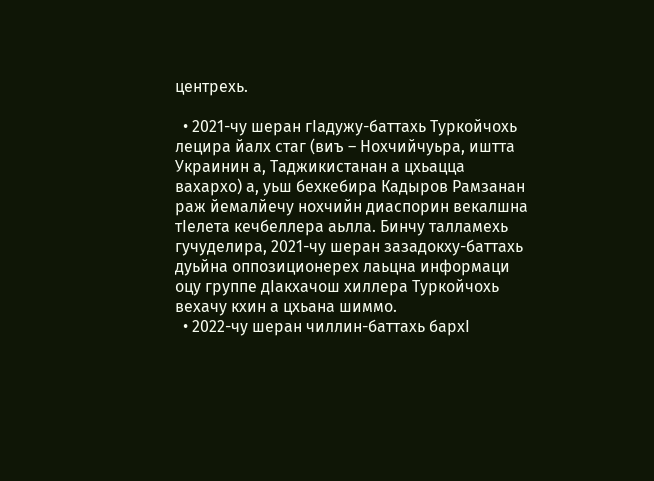центрехь.

  • 2021-чу шеран гIадужу-баттахь Туркойчохь лецира йалх стаг (виъ – Нохчийчуьра, иштта Украинин а, Таджикистанан а цхьацца вахархо) а, уьш бехкебира Кадыров Рамзанан раж йемалйечу нохчийн диаспорин векалшна тIелета кечбеллера аьлла. Бинчу талламехь гучуделира, 2021-чу шеран зазадокху-баттахь дуьйна оппозиционерех лаьцна информаци оцу группе дIакхачош хиллера Туркойчохь вехачу кхин а цхьана шиммо.
  • 2022-чу шеран чиллин-баттахь бархI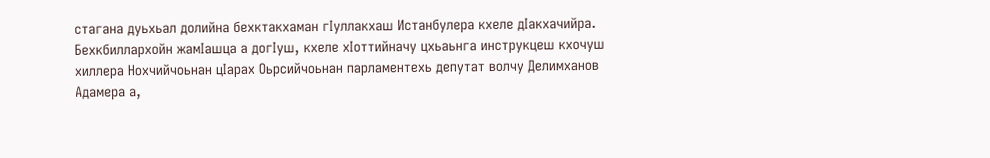стагана дуьхьал долийна бехктакхаман гIуллакхаш Истанбулера кхеле дIакхачийра. Бехкбиллархойн жамIашца а догIуш, кхеле хIоттийначу цхьаьнга инструкцеш кхочуш хиллера Нохчийчоьнан цIарах Оьрсийчоьнан парламентехь депутат волчу Делимханов Адамера а,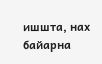ишшта, нах байарна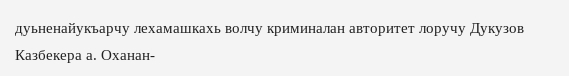дуьненайукъарчу лехамашкахь волчу криминалан авторитет лоручу Дукузов Казбекера а. Оханан-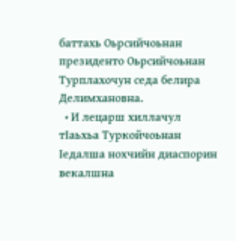баттахь Оьрсийчоьнан президенто Оьрсийчоьнан Турплахочун седа белира Делимхановна.
  • И лецарш хиллачул тIаьхьа Туркойчоьнан Iедалша нохчийн диаспорин векалшна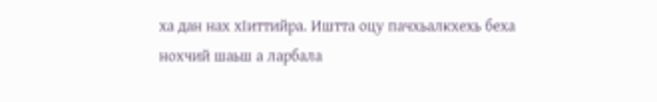ха дан нах хIиттийра. Иштта оцу пачхьалкхехь беха нохчий шаьш а ларбала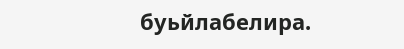буьйлабелира.